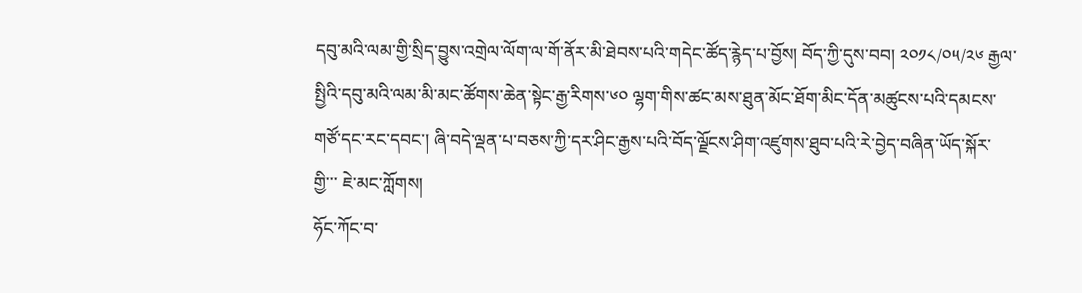དབུ་མའི་ལམ་གྱི་སྲིད་བྱུས་འགྲེལ་ལོག་ལ་གོ་ནོར་མི་ཐེབས་པའི་གདེང་ཚོད་རྙེད་པ་བྱོས། བོད་ཀྱི་དུས་བབ། ༢༠༡༨/༠༥/༢༦ རྒྱལ་སྤྱིའི་དབུ་མའི་ལམ་མི་མང་ཚོགས་ཆེན་སྟེང་རྒྱ་རིགས་༦༠ ལྷག་གིས་ཚང་མས་ཐུན་མོང་ཐོག་མིང་དོན་མཚུངས་པའི་དམངས་གཙོ་དང་རང་དབང་། ཞི་བདེ་ལྡན་པ་བཅས་ཀྱི་དར་ཤིང་རྒྱས་པའི་བོད་ལྗོངས་ཤིག་འཛུགས་ཐུབ་པའི་རེ་བྱེད་བཞིན་ཡོད་སྐོར་གྱི་་་ ཇེ་མང་ཀློགས།
ཧོང་ཀོང་བ་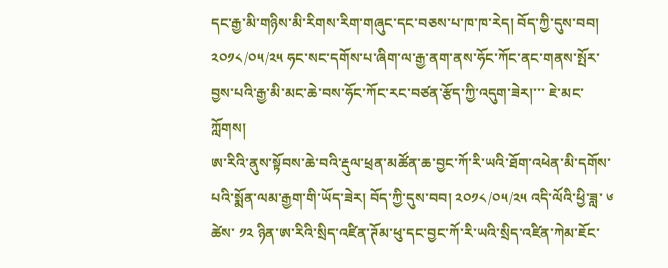དང་རྒྱ་མི་གཉིས་མི་རིགས་རིག་གཞུང་དང་བཅས་པ་ཁ་ཁ་རེད། བོད་ཀྱི་དུས་བབ། ༢༠༡༨/༠༥/༢༥ ཧང་སང་དགོས་པ་ཞིག་ལ་རྒྱ་ནག་ནས་ཧོང་ཀོང་ནང་གནས་སྤོར་བྱས་པའི་རྒྱ་མི་མང་ཆེ་བས་ཧོང་ཀོང་རང་བཙན་རྩོད་ཀྱི་འདུག་ཟེར།་་་ ཇེ་མང་ཀློགས།
ཨ་རིའི་ནུས་སྟོབས་ཆེ་བའི་རྡུལ་ཕྲན་མཚོན་ཆ་བྱང་ཀོ་རི་ཡའི་ཐོག་འཕེན་མི་དགོས་པའི་སྨོན་ལམ་རྒྱག་གི་ཡོད་ཟེར། བོད་ཀྱི་དུས་བབ། ༢༠༡༨/༠༥/༢༥ འདི་ལོའི་ཕྱི་ཟླ་ ༦ ཚེས་ ༡༢ ཉིན་ཨ་རིའི་སྲིད་འཛིན་ཊོམ་ཕུ་དང་བྱང་ཀོ་རི་ཡའི་སྲིད་འཛིན་ཀེམ་ཇོང་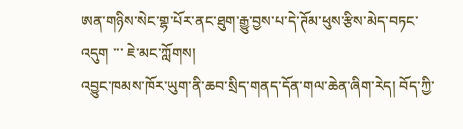ཨན་གཉིས་སེང་གྷ་པོར་ནང་ཐུག་རྒྱུ་བྱས་པ་དེ་ཊོམ་ཕུས་རྩིས་མེད་བཏང་འདུག ་་་ ཇེ་མང་ཀློགས།
འབྱུང་ཁམས་ཁོར་ཡུག་ནི་ཆབ་སྲིད་གནད་དོན་གལ་ཆེན་ཞིག་རེད། བོད་ཀྱི་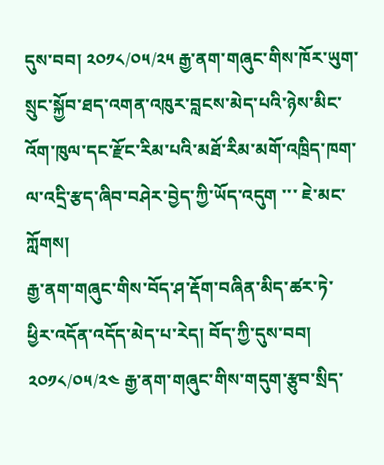དུས་བབ། ༢༠༡༨/༠༥/༢༥ རྒྱ་ནག་གཞུང་གིས་ཁོར་ཡུག་སྲུང་སྐྱོབ་ཐད་འགན་འཁུར་བླངས་མེད་པའི་ཉེས་མིང་འོག་ཁུལ་དང་རྫོང་རིམ་པའི་མཐོ་རིམ་མགོ་འཁྲིད་ཁག་ལ་འདྲི་རྩད་ཞིབ་བཤེར་བྱེད་ཀྱི་ཡོད་འདུག ་་་ ཇེ་མང་ཀློགས།
རྒྱ་ནག་གཞུང་གིས་བོད་ཤ་རྡོག་བཞིན་མིད་ཚར་ཏེ་ཕྱིར་འདོན་འདོད་མེད་པ་རེད། བོད་ཀྱི་དུས་བབ། ༢༠༡༨/༠༥/༢༤ རྒྱ་ནག་གཞུང་གིས་གདུག་རྩུབ་སྲིད་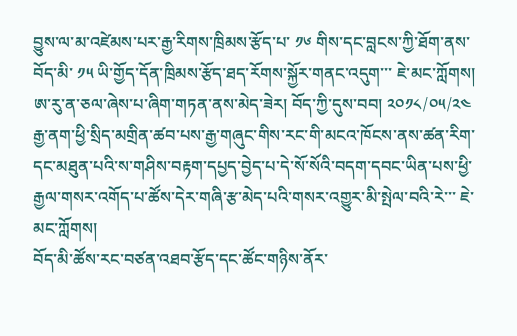བྱུས་ལ་མ་འཛེམས་པར་རྒྱ་རིགས་ཁྲིམས་རྩོད་པ་ ༡༦ གིས་དང་བླངས་ཀྱི་ཐོག་ནས་བོད་མི་ ༡༥ ཡི་གྱོད་དོན་ཁྲིམས་རྩོད་ཐད་རོགས་སྐྱོར་གནང་འདུག་་་ ཇེ་མང་ཀློགས།
ཨ་རུ་ན་ཅལ་ཞེས་པ་ཞིག་གཏན་ནས་མེད་ཟེར། བོད་ཀྱི་དུས་བབ། ༢༠༡༨/༠༥/༢༤ རྒྱ་ནག་ཕྱི་སྲིད་མགྲིན་ཚབ་པས་རྒྱ་གཞུང་གིས་རང་གི་མངའ་ཁོངས་ནས་ཚན་རིག་དང་མཐུན་པའི་ས་གཤིས་བརྟག་དཔྱད་བྱེད་པ་དེ་སོ་སོའི་བདག་དབང་ཡིན་པས་ཕྱི་རྒྱལ་གསར་འགོད་པ་ཚོས་དེར་གཞི་རྩ་མེད་པའི་གསར་འགྱུར་མི་སྤེལ་བའི་རེ་་་ ཇེ་མང་ཀློགས།
བོད་མི་ཚོས་རང་བཙན་འཐབ་རྩོད་དང་ཚོང་གཉིས་ནོར་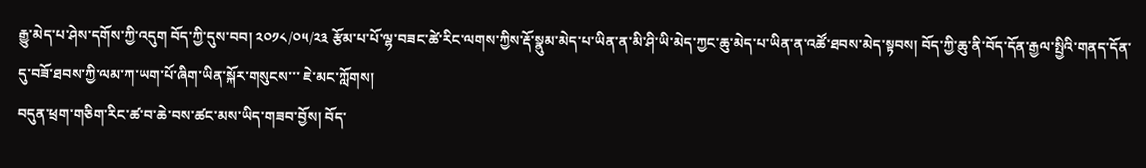རྒྱུ་མེད་པ་ཤེས་དགོས་ཀྱི་འདུག བོད་ཀྱི་དུས་བབ། ༢༠༡༨/༠༥/༢༣ རྩོམ་པ་པོ་ལྷ་བཟང་ཚེ་རིང་ལགས་ཀྱིས་རྡོ་སྣུམ་མེད་པ་ཡིན་ན་མི་ཤི་ཡི་མེད་ཀྱང་ཆུ་མེད་པ་ཡིན་ན་འཚོ་ཐབས་མེད་སྟབས། བོད་ཀྱི་ཆུ་ནི་བོད་དོན་རྒྱལ་སྤྱིའི་གནད་དོན་དུ་བཟོ་ཐབས་ཀྱི་ལམ་ཀ་ཡག་པོ་ཞིག་ཡིན་སྐོར་གསུངས་་་ ཇེ་མང་ཀློགས།
བདུན་ཕྲག་གཅིག་རིང་ཚ་བ་ཆེ་བས་ཚང་མས་ཡིད་གཟབ་བྱོས། བོད་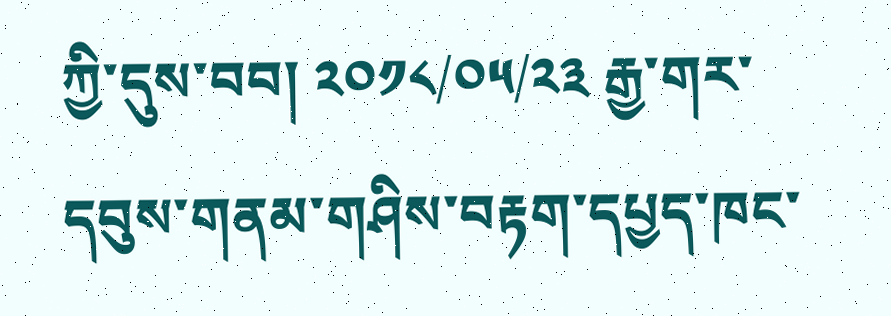ཀྱི་དུས་བབ། ༢༠༡༨/༠༥/༢༣ རྒྱ་གར་དབུས་གནམ་གཤིས་བརྟག་དཔྱད་ཁང་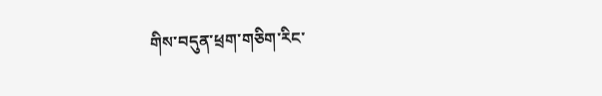གིས་བདུན་ཕྲག་གཅིག་རིང་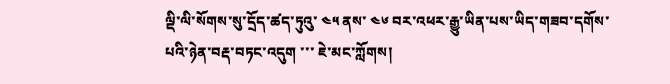ལྡི་ལི་སོགས་སུ་དྲོད་ཚད་ཏུའུ་ ༤༥ ནས་ ༤༦ བར་འཕར་རྒྱུ་ཡིན་པས་ཡིད་གཟབ་དགོས་པའི་ཉེན་བརྡ་བཏང་འདུག ་་་ ཇེ་མང་ཀློགས།